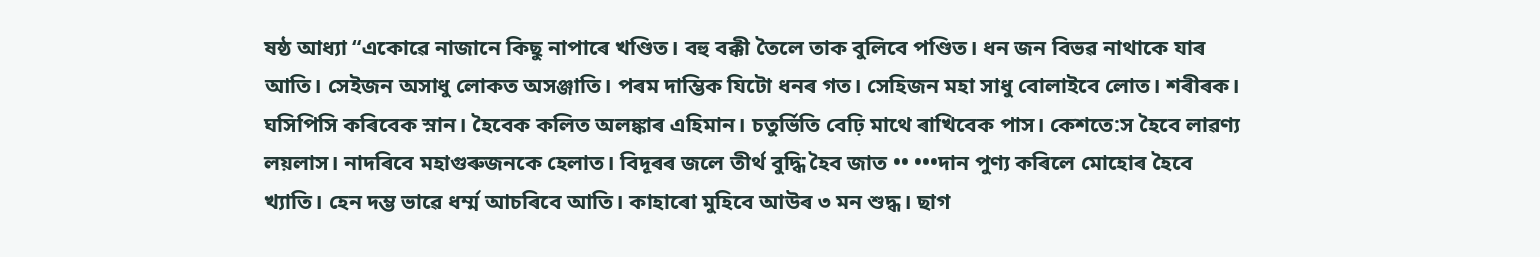ষষ্ঠ আধ্যা “একোৱে নাজানে কিছু নাপাৰে খণ্ডিত। বহু বক্কী তৈলে তাক বুলিবে পণ্ডিত। ধন জন বিভৱ নাথাকে যাৰ আতি। সেইজন অসাধু লোকত অসঞ্জাতি। পৰম দাম্ভিক যিটো ধনৰ গত। সেহিজন মহা সাধু বোলাইবে লোত। শৰীৰক। ঘসিপিসি কৰিবেক স্নান। হৈবেক কলিত অলঙ্কাৰ এহিমান। চতুৰ্ভিতি বেঢ়ি মাথে ৰাখিবেক পাস। কেশতে:স হৈবে লাৱণ্য লয়লাস। নাদৰিবে মহাগুৰুজনকে হেলাত। বিদূৰৰ জলে তীৰ্থ বুদ্ধি হৈব জাত •• •••দান পুণ্য কৰিলে মোহোৰ হৈবে খ্যাতি। হেন দম্ভ ভাৱে ধৰ্ম্ম আচৰিবে আতি। কাহাৰো মুহিবে আউৰ ৩ মন শুদ্ধ। ছাগ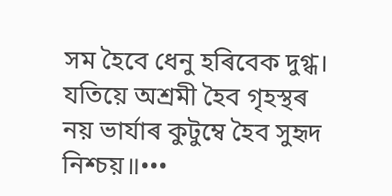সম হৈবে ধেনু হৰিবেক দুগ্ধ। যতিয়ে অশ্ৰমী হৈব গৃহস্থৰ নয় ভাৰ্যাৰ কুটুম্বে হৈব সুহৃদ নিশ্চয়॥•••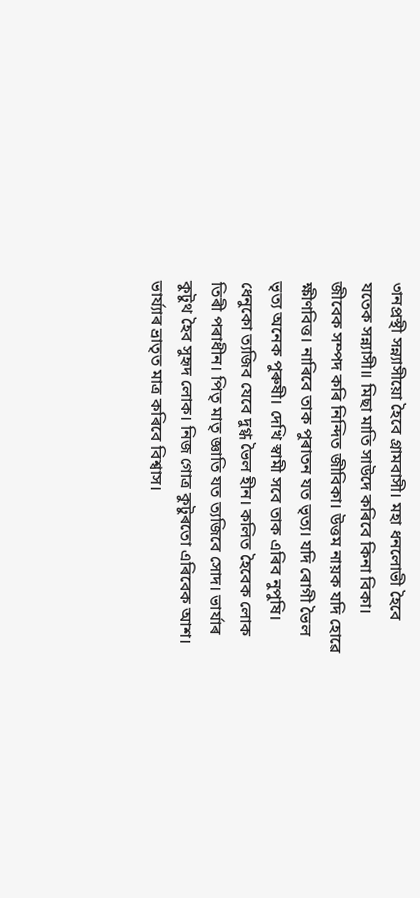৩ানপ্ৰস্থী সন্ন্যাসীয়ো হৈবে গ্ৰামবাসী। মহা ধনলোভী হৈবে যতেক সন্ন্যাসী॥ মিছা মাতি সাউদে কৰিবে কিনা বিকা। জীবেক সম্পদ কৰি নিন্দিত জীবিকা। উত্তম নায়ক যদি হোৱে ক্ষীণবিত্ত। নাৰিবে তাক পুৰাতন যত ভৃত্য। যদি ৰোগী ভৈল ভৃত্য অনেক পুৰুষী। দেখি স্বামী সবে তাক এৰিব নুপুষি। ধেনুকো ত্যজিব যেবে দুগ্ধ ভৈল হীন। কলিত হৈবেক লোক তিৰী পৰাধীন। পিতৃ মাতৃ জ্ঞাতি যত ত্যজিবে সোদ। ভাৰ্যাৰ কুটুথ হৈব সুহৃদ লোক। নিজ গোত্ৰ কুটুৰতো এৰিবেক আশ। ভাৰ্য্যাৰ ভ্ৰাতৃত মাত্ৰ কৰিবে বিশ্বাস।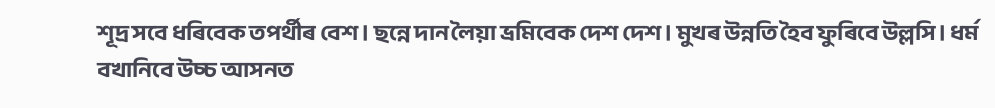শূদ্ৰ সবে ধৰিবেক তপৰ্থীৰ বেশ। ছন্নে দান লৈয়া ভ্ৰমিবেক দেশ দেশ। মুখৰ উন্নতি হৈব ফুৰিবে উল্লসি। ধৰ্ম বখানিবে উচ্চ আসনত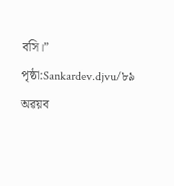বসি।”
পৃষ্ঠা:Sankardev.djvu/৮৯
অৱয়ব